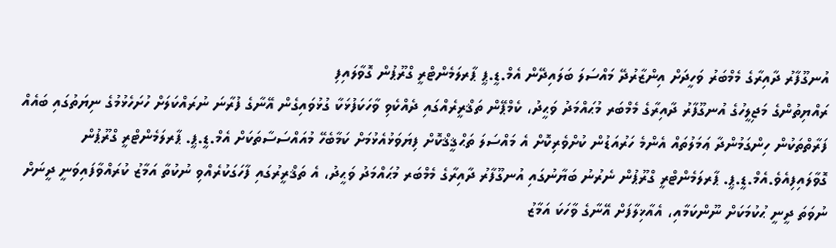އުނގޫފާރު ދާއިރާގެ މެމްބަރު ވަހީދަށް އިންޒާރުދޭ މައްސަލަ ބަލައިދޭން އެމް.ޑީ.ޕީ ޕާރލަމެންޓްރީ ގްރޫޕުން ގޮވާލައިފި
ރައްޔިތުންގެ މަޖިލީހުގެ އުނގޫފާރު ދާއިރާގެ މެމްބަރ މުޙައްމަދު ވަޙީދު، ކެމްޕޭން ތަޤްރީރެއްގައި ދެއްކެވި ވާހަކަފުޅަކާ ގުޅުވައިގެން އޭނާގެ ފުރާނަ ނުރައްކަލަށް ހުށަހެޅުމުގެ ނިޔަތުގައި ބައެއް ފަރާތްތަކުން ހިންގަމުންދާ ޢަމަލުތައް އެންމެ ހަރުއަޑުން ކުށްވެރިކޮށް އެ މައްސަލަ ތަޙްޤީޤްކޮށް ފިޔަވަޅުއެޅުމަށް ކަމާބެހޭ މުއައްސަސާތަކަށް އެމް.ޑީ.ޕީ. ޕާރލަމެންޓްރީ ގްރޫޕުން ގޮވާލައިފިއެވެ.އެމް.ޑީ.ޕީ. ޕާރލަމެންޓްރީ ގްރޫޕުން ނެރުނު ބަޔާނުގައި އުނގޫފާރު ދާއިރާގެ މެމްބަރ މުޙައްމަދު ވަޙީދު، އެ ތަޤްރީރުގައި ފާހަގަކުރެއްވި ނުކުތާ އަމާޒު ކުރައްވާފައިވަނީ ދީނަށް ނުވަތަ ދީނީ ޙުކުމަކަށް ނޫންކަމާއި، އެއާޚިލާފަށް އޭނާގެ ވާހަކަ އަމާޒު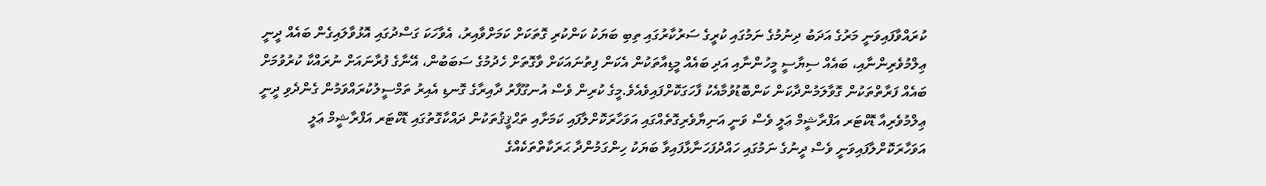ކުރައްވާފައިވަނީ މަރުގެ އަދަބު ދިނުމުގެ ނަމުގައި ކުރީގެ ސަރުކާރުގައި ތިބި ބަޔަކު ކަންކުރި ގޮތަކަށް ކަމަށްވާއިރު، އެވާހަކަ ގަސްދުގައި އޮޅުވާލައިގެން ބައެއް ދީނީ ޢިލްމުވެރިންނާއި، ބައެއް ސިޔާސީ މީހުންނާއި އަދި ބައެއް މީޑިއާތަކުން އެކަން ފިތުނައަކަށް ވާގޮތަށް ހެދުމުގެ ސަބަބުން، އޭނާގެ ފުރާނައަށް ނުރައްކާ ކުރުވުމަށް ބައެއް ފަރާތްތަކުން ގޮވާލަމުންދާކަން ކަންބޮޑުވުމާއެކު ފާހަގަކޮށްފައިވެއެވެ.މީގެ ކުރިން ވެސް އުނގޫފާރު ދާއިރާގެ ގޮނޑި އެއިރު ތަމްސީލުކުރައްވަމުން ގެންދެވި ދީނީ ޢިލްމުވެރިއާ ޑޮކްޓަރ އަފްރާޝީމް ޢަލީ ވެސް ވަނީ އަނިޔާވެރިގޮތެއްގައި އަވަހާރަކޮށްލާފައި ކަމަށާއި ތަޙްޤީޤުތަކުން ދައްކާގޮތުގައި ޑޮކްޓަރ އަފްރާޝީމް ޢަލީ އަވަހާރަކޮށްލާފައިވަނީ ވެސް ދީނުގެ ނަމުގައި ހައްދުފަހަނާޅާފައިވާ ބަޔަކު ހިންގަމުންދާ ޙަރަކާތްތަކެއްގެ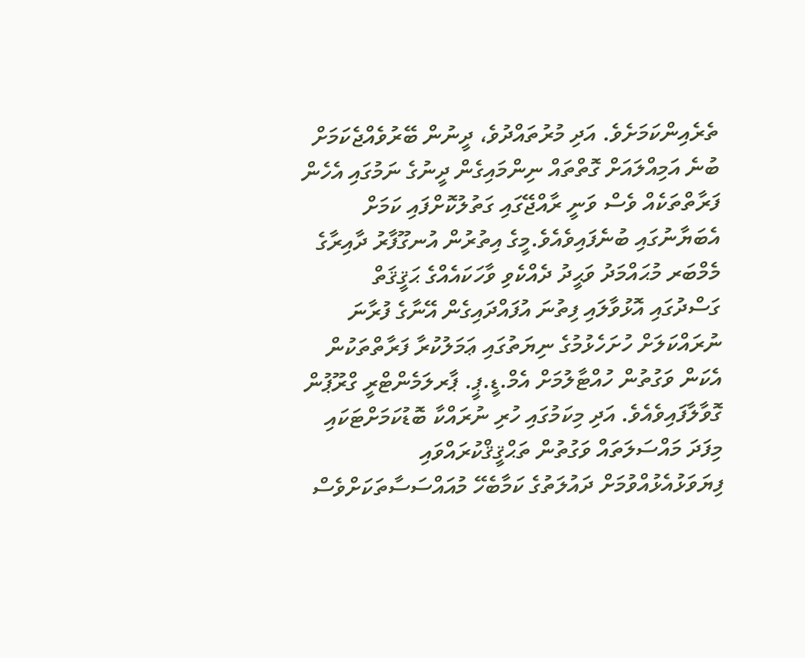ތެރެއިންކަމަށެވެ. އަދި މުރުތައްދުވެ، ދީނުން ބޭރުވެއްޖެކަމަށް ބުނެ އަމިއްލައަށް ގޮތްތައް ނިންމައިގެން ދީނުގެ ނަމުގައި އެހެން ފަރާތްތަކެއް ވެސް ވަނީ ރާއްޖޭގައި ގަތުލުކޮށްފައި ކަމަށް އެބަޔާނުގައި ބުނެފައިވެއެވެ.މީގެ އިތުރުން އުނގޫފާރު ދާއިރާގެ މެމްބަރ މުޙައްމަދު ވަޙީދު ދެއްކެވި ވާހަކައެއްގެ ޙަޤީޤަތް ގަސްދުގައި އޮޅުވާލައި ފިތުނަ އުފައްދައިގެން އޭނާގެ ފުރާނަ ނުރައްކަލަށް ހުށަހެޅުމުގެ ނިޔަތުގައި ޢަމަލުކުރާ ފަރާތްތަކުން އެކަން ވަގުތުން ހުއްޓާލުމަށް އެމް.ޑީ.ޕީ. ޕާރލަމެންޓްރީ ގްރޫޕުން ގޮވާލާފައިވެއެވެ. އަދި މިކަމުގައި ހުރި ނުރައްކާ ބޮޑުކަމަށްޓަކައި މިފަދަ މައްސަލަތައް ވަގުތުން ތަޙްޤީޤްކުރައްވައި ފިޔަވަޅުއެޅުއްވުމަށް ދައުލަތުގެ ކަމާބެހޭ މުއައްސަސާތަކަށްވެސް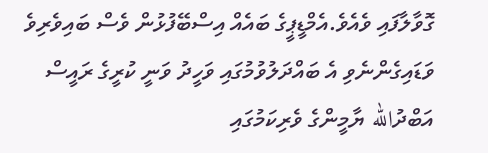ގޮވާލާފައި ވެއެވެ.އެމްޑީޕީގެ ބައެއް އިސްބޭފުޅުން ވެސް ބައިވެރިވެ ވަޑައިގެންނެވި އެ ބައްދަލުވުމުގައި ވަހީދު ވަނީ ކުރީގެ ރައީސް އަބްދުالله ޔާމީންގެ ވެރިކަމުގައި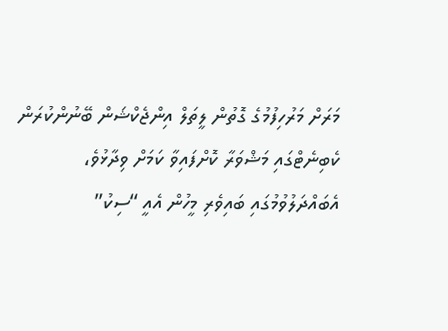މަރަށް މަރުހިފުމުގެ ގޮތުން ލީތަލް އިންޖެކްޝަން ބޭނުންކުރަން ކެބިނެޓްގައި މަޝްވަރާ ކޮށްފައިވާ ކަމަށް ވިދާޅުވެ، އެބައްދަލުވުމުގައި ބައިވެރި މީހުން އެއީ “ސިކު”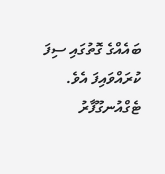ބައެއްގެ ގޮތުގައި ސިފަ ކުރައްވައިފަ އެވެ. ޓެގްއުނގޫފާރު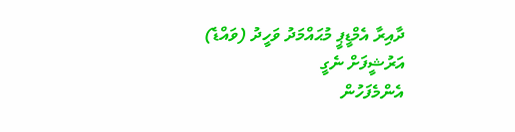ދާއިރާ އެމްޑީޕީ މުޙައްމަދު ވަހީދު (ވައްޑެ)
އަރުޝީފަށް ނެގީ
އެންމެފަހުން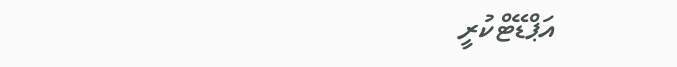އަޕްޑޭޓްކުރީ